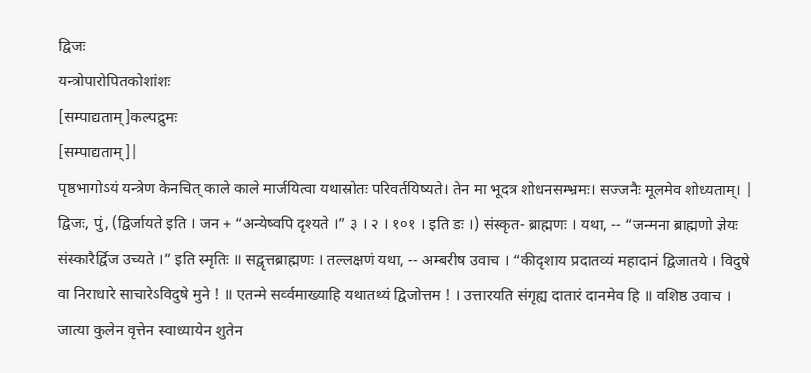द्विजः
यन्त्रोपारोपितकोशांशः
[सम्पाद्यताम्]कल्पद्रुमः
[सम्पाद्यताम्]|
पृष्ठभागोऽयं यन्त्रेण केनचित् काले काले मार्जयित्वा यथास्रोतः परिवर्तयिष्यते। तेन मा भूदत्र शोधनसम्भ्रमः। सज्जनैः मूलमेव शोध्यताम्। |
द्विजः, पुं, (द्विर्जायते इति । जन + “अन्येष्वपि दृश्यते ।” ३ । २ । १०१ । इति डः ।) संस्कृत- ब्राह्मणः । यथा, -- “जन्मना ब्राह्मणो ज्ञेयः संस्कारैर्द्विज उच्यते ।” इति स्मृतिः ॥ सद्वृत्तब्राह्मणः । तल्लक्षणं यथा, -- अम्बरीष उवाच । “कीदृशाय प्रदातव्यं महादानं द्विजातये । विदुषे वा निराधारे साचारेऽविदुषे मुने ! ॥ एतन्मे सर्व्वमाख्याहि यथातथ्यं द्विजोत्तम ! । उत्तारयति संगृह्य दातारं दानमेव हि ॥ वशिष्ठ उवाच । जात्या कुलेन वृत्तेन स्वाध्यायेन शुतेन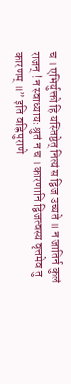च । एभिर्युक्तो हि यस्तिष्ठेत् नित्यं स द्विज उच्यते ॥ न जातिर्न कुलं राजन् ! न स्वाध्यायः श्रुतं न च । कारणानि द्विजत्वस्य वृत्तमेव तु कारणम् ॥” इति वह्निपुराणे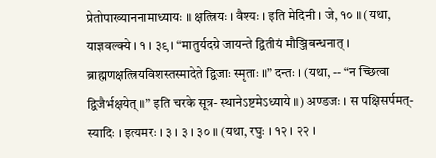प्रेतोपाख्याननामाध्यायः ॥ क्षत्त्रियः । वैश्यः । इति मेदिनी । जे, १० ॥ (यथा, याज्ञवल्क्ये । १ । ३९ । “मातुर्यदग्रे जायन्ते द्वितीयं मौञ्जिबन्धनात् । ब्राह्मणक्षत्त्रियविशस्तस्मादेते द्विजाः स्मृताः ॥” दन्तः । (यथा, -- “न च्छित्वा द्विजैर्भक्षयेत् ॥” इति चरके सूत्र- स्थानेऽष्टमेऽध्याये ॥) अण्डजः । स पक्षिसर्पमत्- स्यादिः । इत्यमरः । ३ । ३ । ३० ॥ (यथा, रघुः । १२ । २२ ।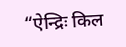“ऐन्द्रिः किल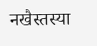नखैस्तस्या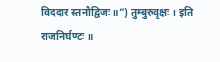विददार स्तनौद्विजः ॥”) तुम्बुरुवृक्षः । इति राजनिर्घण्टः ॥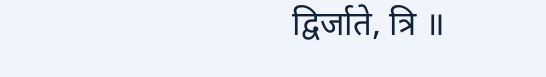द्विर्जाते, त्रि ॥